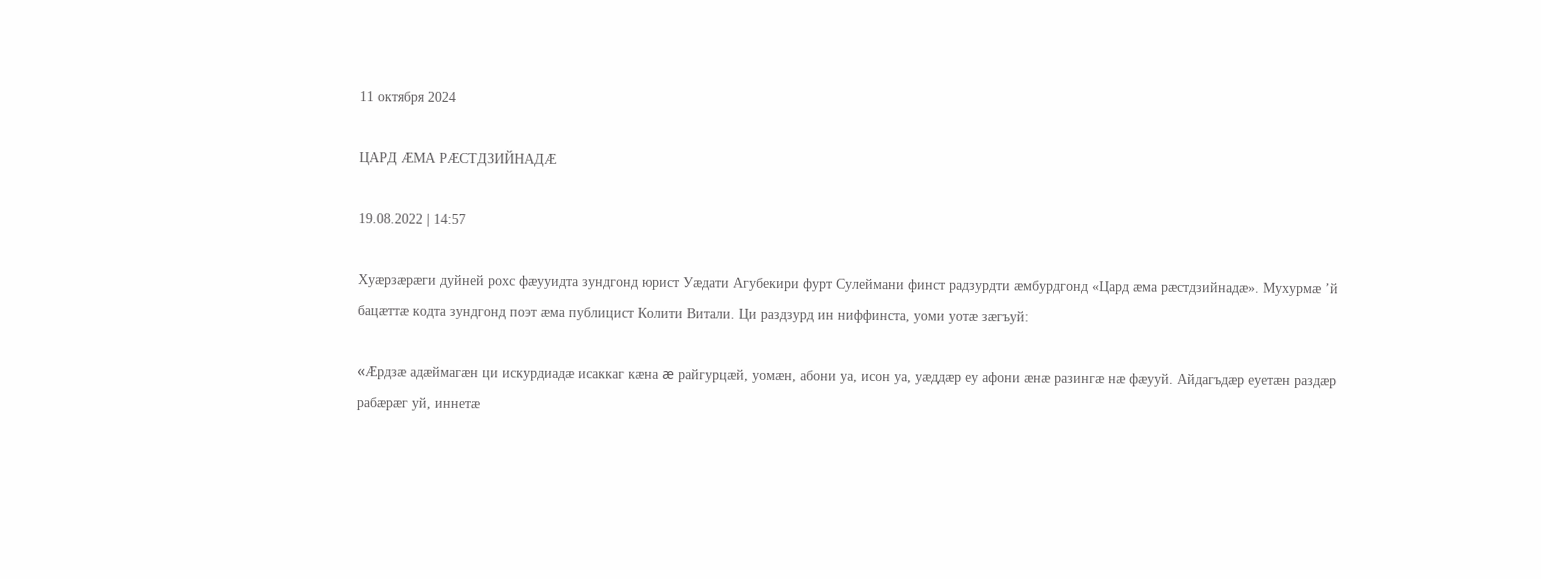11 октября 2024

ЦАРД ÆМА РÆСТДЗИЙНАДÆ

19.08.2022 | 14:57

Хуæрзæрæги дуйней рохс фæууидта зундгонд юрист Уæдати Агубекири фурт Сулеймани финст радзурдти æмбурдгонд «Цард æма рæстдзийнадæ». Мухурмæ ’й бацæттæ кодта зундгонд поэт æма публицист Колити Витали. Ци раздзурд ин ниффинста, уоми уотæ зæгъуй:

«Æрдзæ адæймагæн ци искурдиадæ исаккаг кæна æ райгурцæй, уомæн, абони уа, исон уа, уæддæр еу афони æнæ разингæ нæ фæууй. Айдагъдæр еуетæн раздæр рабæрæг уй, иннетæ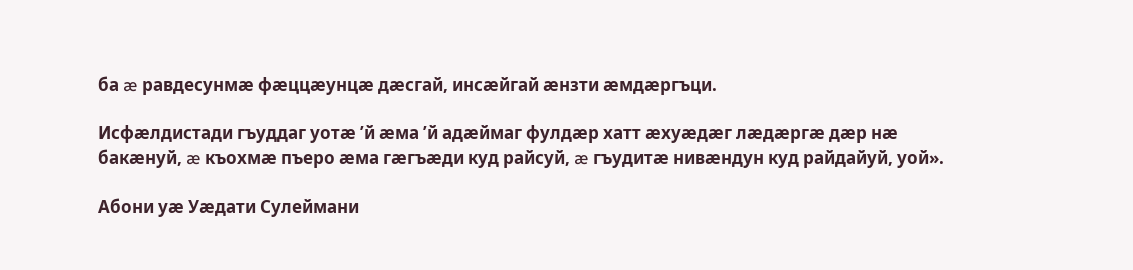ба æ равдесунмæ фæццæунцæ дæсгай, инсæйгай æнзти æмдæргъци.

Исфæлдистади гъуддаг уотæ ’й æма ’й адæймаг фулдæр хатт æхуæдæг лæдæргæ дæр нæ бакæнуй, æ къохмæ пъеро æма гæгъæди куд райсуй, æ гъудитæ нивæндун куд райдайуй, уой».

Абони уæ Уæдати Сулеймани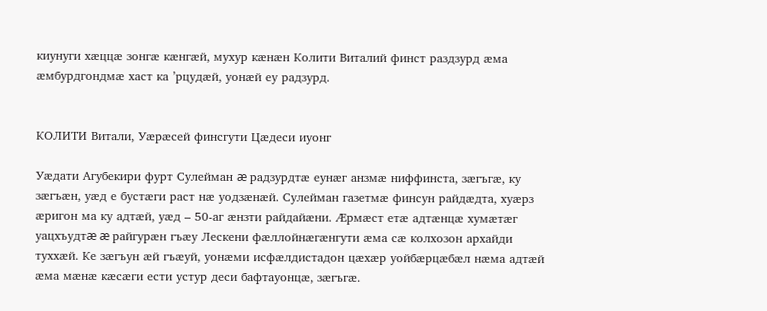киунуги хæццæ зонгæ кæнгæй, мухур кæнæн Колити Виталий финст раздзурд æма æмбурдгондмæ хаст ка ’рцудæй, уонæй еу радзурд.


КОЛИТИ Витали, Уæрæсей финсгути Цæдеси иуонг

Уæдати Агубекири фурт Сулейман æ радзурдтæ еунæг анзмæ ниффинста, зæгъгæ, ку зæгъæн, уæд е бустæги раст нæ уодзæнæй. Сулейман газетмæ финсун райдæдта, хуæрз æригон ма ку адтæй, уæд – 50-аг æнзти райдайæни. Æрмæст етæ адтæнцæ хумæтæг уацхъудтæ æ райгурæн гъæу Лескени фæллойнæгæнгути æма сæ колхозон архайди туххæй. Ке зæгъун æй гъæуй, уонæми исфæлдистадон цæхæр уойбæрцæбæл нæма адтæй æма мæнæ кæсæги ести устур деси бафтауонцæ, зæгъгæ.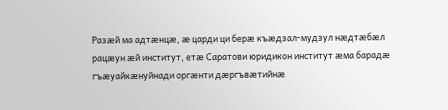Разæй ма адтæнцæ, æ царди ци берæ къæдзал-мудзул нæдтæбæл рацæун æй институт, етæ Саратови юридикон институт æма барадæ гъæуайкæнуйнади оргæнти дæргъвæтийнæ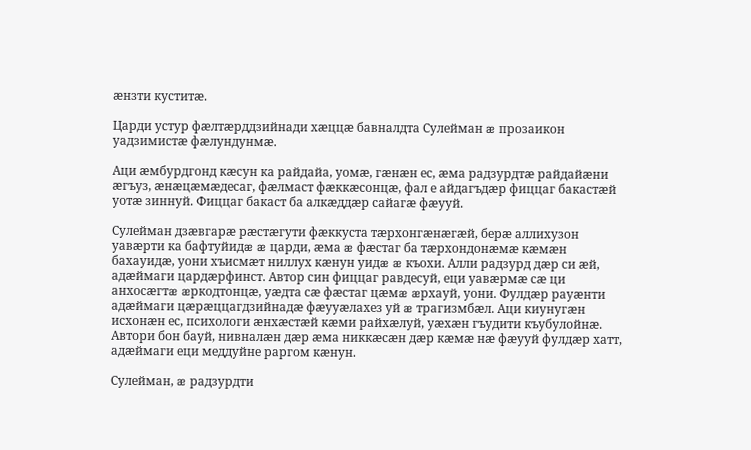æнзти куститæ.

Царди устур фæлтæрддзийнади хæццæ бавналдта Сулейман æ прозаикон уадзимистæ фæлундунмæ.

Аци æмбурдгонд кæсун ка райдайа, уомæ, гæнæн ес, æма радзурдтæ райдайæни æгъуз, æнæцæмæдесаг, фæлмаст фæккæсонцæ, фал е айдагъдæр фиццаг бакастæй уотæ зиннуй. Фиццаг бакаст ба алкæддæр сайагæ фæууй.

Сулейман дзæвгарæ рæстæгути фæккуста тæрхонгæнæгæй, берæ аллихузон уавæрти ка бафтуйидæ æ царди, æма æ фæстаг ба тæрхондонæмæ кæмæн бахауидæ, уони хъисмæт ниллух кæнун уидæ æ къохи. Алли радзурд дæр си æй, адæймаги цардæрфинст. Автор син фиццаг равдесуй, еци уавæрмæ сæ ци анхосæгтæ æркодтонцæ, уæдта сæ фæстаг цæмæ æрхауй, уони. Фулдæр рауæнти адæймаги цæрæццагдзийнадæ фæууæлахез уй æ трагизмбæл. Аци киунугæн исхонæн ес, психологи æнхæстæй кæми райхæлуй, уæхæн гъудити къубулойнæ. Автори бон бауй, нивналæн дæр æма никкæсæн дæр кæмæ нæ фæууй фулдæр хатт, адæймаги еци меддуйне раргом кæнун.

Сулейман, æ радзурдти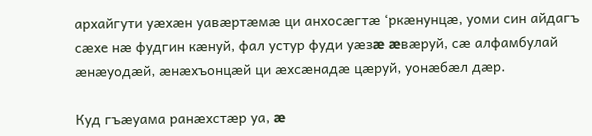архайгути уæхæн уавæртæмæ ци анхосæгтæ ‘ркæнунцæ, уоми син айдагъ сæхе нæ фудгин кæнуй, фал устур фуди уæзæ æвæруй, сæ алфамбулай æнæуодæй, æнæхъонцæй ци æхсæнадæ цæруй, уонæбæл дæр.

Куд гъæуама ранæхстæр уа, æ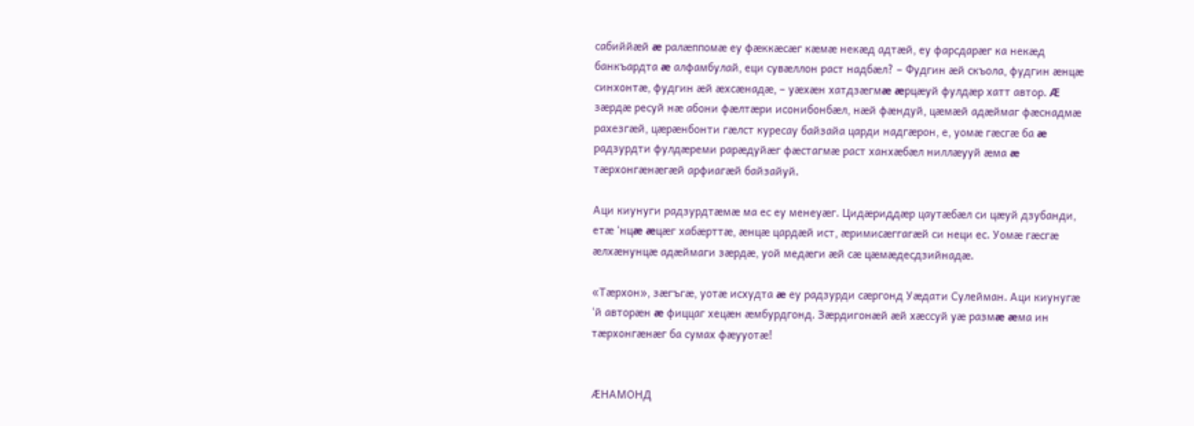сабиййæй æ ралæппомæ еу фæккæсæг кæмæ некæд адтæй, еу фарсдарæг ка некæд банкъардта æ алфамбулай, еци сувæллон раст надбæл? – Фудгин æй скъола, фудгин æнцæ синхонтæ, фудгин æй æхсæнадæ, – уæхæн хатдзæгмæ æрцæуй фулдæр хатт автор. Æ зæрдæ ресуй нæ абони фæлтæри исонибонбæл, нæй фæндуй, цæмæй адæймаг фæснадмæ рахезгæй, цæрæнбонти гæлст куресау байзайа царди надгæрон, е, уомæ гæсгæ ба æ радзурдти фулдæреми рарæдуйæг фæстагмæ раст ханхæбæл ниллæууй æма æ тæрхонгæнæгæй арфиагæй байзайуй.

Аци киунуги радзурдтæмæ ма ес еу менеуæг. Цидæриддæр цаутæбæл си цæуй дзубанди, етæ ‘нцæ æцæг хабæрттæ, æнцæ цардæй ист, æримисæггагæй си неци ес. Уомæ гæсгæ æлхæнунцæ адæймаги зæрдæ, уой медæги æй сæ цæмæдесдзийнадæ.

«Тæрхон», зæгъгæ, уотæ исхудта æ еу радзурди сæргонд Уæдати Сулейман. Аци киунугæ ‘й авторæн æ фиццаг хецæн æмбурдгонд. Зæрдигонæй æй хæссуй уæ размæ æма ин тæрхонгæнæг ба сумах фæууотæ!


ÆНАМОНД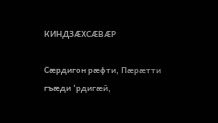КИНДЗÆХСÆВÆР

Сæрдигон рæфти, Пæрæтти гъæди ‘рдигæй,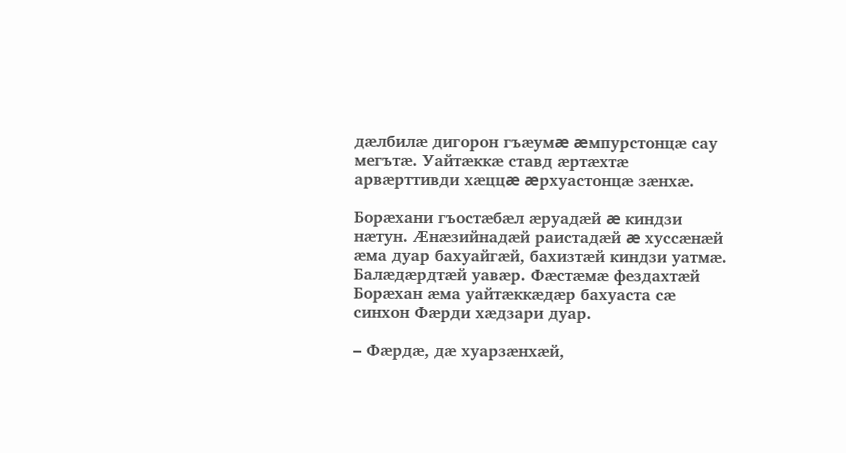дæлбилæ дигорон гъæумæ æмпурстонцæ сау мегътæ. Уайтæккæ ставд æртæхтæ арвæрттивди хæццæ æрхуастонцæ зæнхæ.

Борæхани гъостæбæл æруадæй æ киндзи нæтун. Æнæзийнадæй раистадæй æ хуссæнæй æма дуар бахуайгæй, бахизтæй киндзи уатмæ. Балæдæрдтæй уавæр. Фæстæмæ фездахтæй Борæхан æма уайтæккæдæр бахуаста сæ синхон Фæрди хæдзари дуар.

– Фæрдæ, дæ хуарзæнхæй,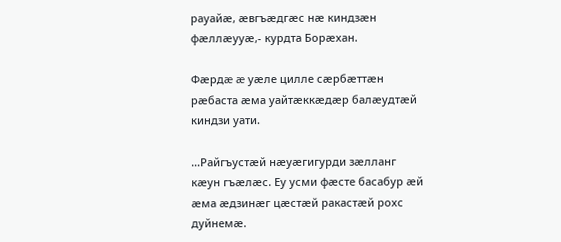рауайæ, æвгъæдгæс нæ киндзæн фæллæууæ,- курдта Борæхан.

Фæрдæ æ уæле цилле сæрбæттæн рæбаста æма уайтæккæдæр балæудтæй киндзи уати.

…Райгъустæй нæуæгигурди зæлланг кæун гъæлæс. Еу усми фæсте басабур æй æма æдзинæг цæстæй ракастæй рохс дуйнемæ.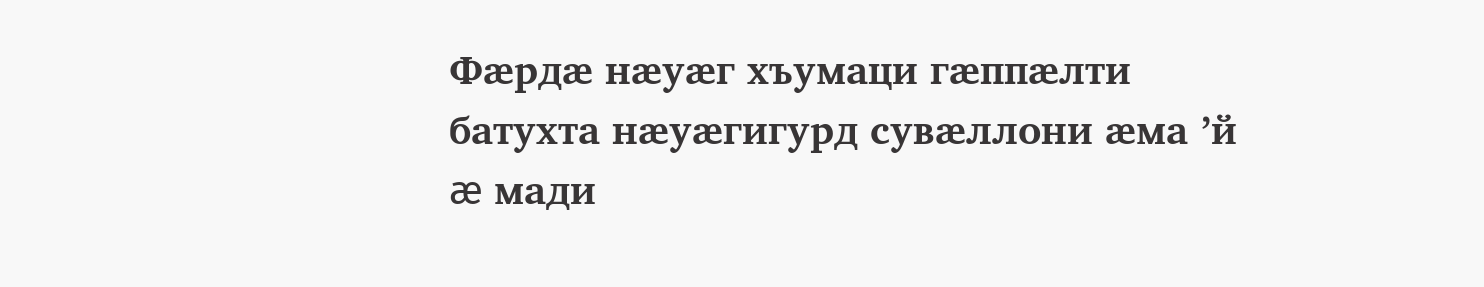Фæрдæ нæуæг хъумаци гæппæлти батухта нæуæгигурд сувæллони æма ’й æ мади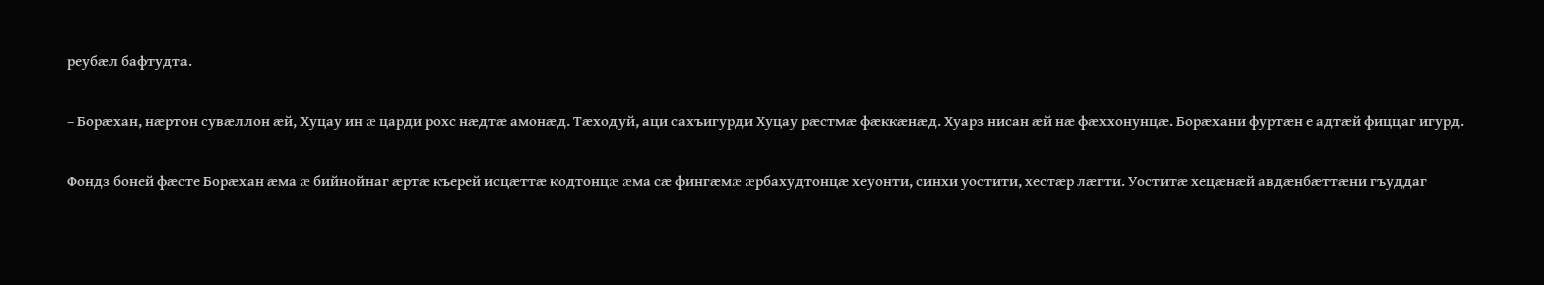реубæл бафтудта.

– Борæхан, нæртон сувæллон æй, Хуцау ин æ царди рохс нæдтæ амонæд. Тæходуй, аци сахъигурди Хуцау рæстмæ фæккæнæд. Хуарз нисан æй нæ фæххонунцæ. Борæхани фуртæн е адтæй фиццаг игурд.

Фондз боней фæсте Борæхан æма æ бийнойнаг æртæ къерей исцæттæ кодтонцæ æма сæ фингæмæ æрбахудтонцæ хеуонти, синхи уостити, хестæр лæгти. Уоститæ хецæнæй авдæнбæттæни гъуддаг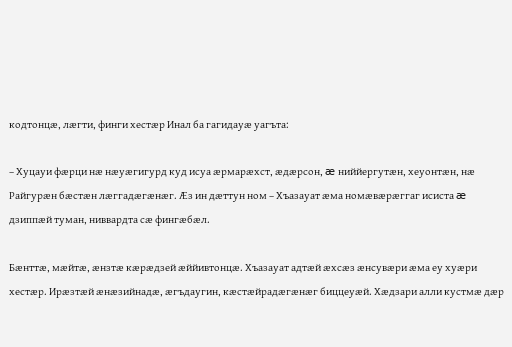кодтонцæ, лæгти, финги хестæр Инал ба гагидауæ уагъта:

– Хуцауи фæрци нæ нæуæгигурд куд исуа æрмарæхст, æдæрсон, æ ниййергутæн, хеуонтæн, нæ Райгурæн бæстæн лæггадæгæнæг. Æз ин дæттун ном – Хъазауат æма номæвæрæггаг исиста æ дзиппæй туман, ниввардта сæ фингæбæл.

Бæнттæ, мæйтæ, æнзтæ кæрæдзей æййивтонцæ. Хъазауат адтæй æхсæз æнсувæри æма еу хуæри хестæр. Ирæзтæй æнæзийнадæ, æгъдаугин, кæстæйрадæгæнæг биццеуæй. Хæдзари алли кустмæ дæр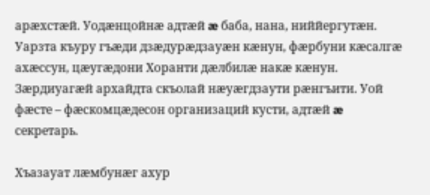арæхстæй. Уодæнцойнæ адтæй æ баба, нана, ниййергутæн. Уарзта къуру гъæди дзæдурæдзауæн кæнун, фæрбуни кæсалгæ ахæссун, цæугæдони Хоранти дæлбилæ накæ кæнун. Зæрдиуагæй архайдта скъолай нæуæгдзаути рæнгъити. Уой фæсте – фæскомцæдесон организаций кусти, адтæй æ секретарь.

Хъазауат лæмбунæг ахур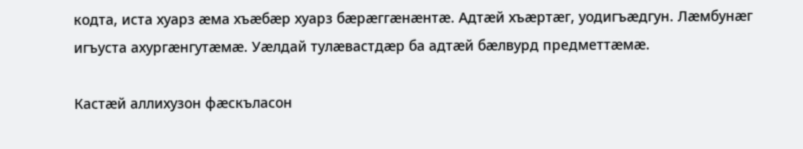кодта, иста хуарз æма хъæбæр хуарз бæрæггæнæнтæ. Адтæй хъæртæг, уодигъæдгун. Лæмбунæг игъуста ахургæнгутæмæ. Уæлдай тулæвастдæр ба адтæй бæлвурд предметтæмæ.

Кастæй аллихузон фæскъласон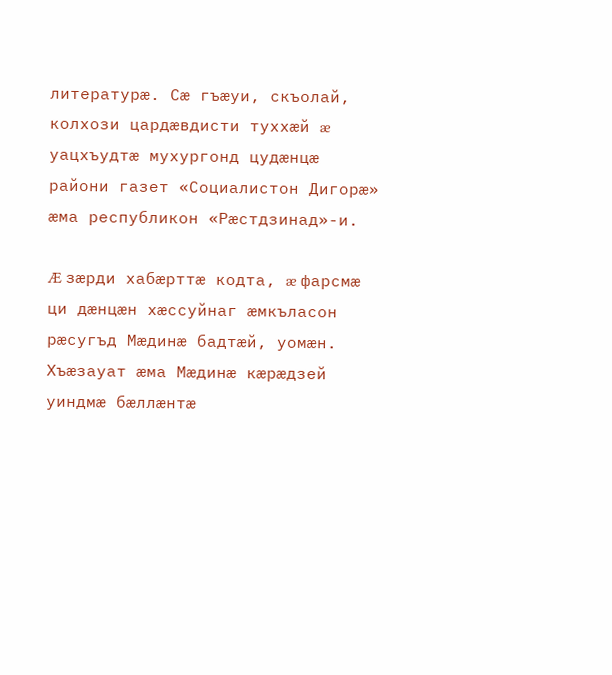литературæ. Сæ гъæуи, скъолай, колхози цардæвдисти туххæй æ уацхъудтæ мухургонд цудæнцæ райони газет «Социалистон Дигорæ» æма республикон «Рæстдзинад»-и.

Æ зæрди хабæрттæ кодта, æ фарсмæ ци дæнцæн хæссуйнаг æмкъласон рæсугъд Мæдинæ бадтæй, уомæн. Хъæзауат æма Мæдинæ кæрæдзей уиндмæ бæллæнтæ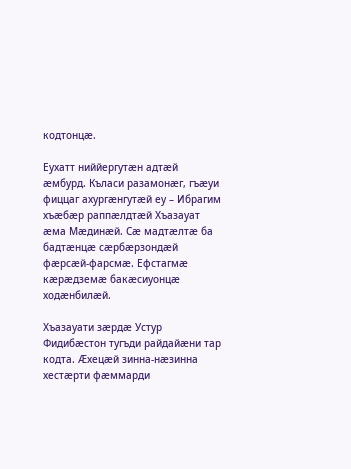кодтонцæ.

Еухатт ниййергутæн адтæй æмбурд. Къласи разамонæг, гъæуи фиццаг ахургæнгутæй еу – Ибрагим хъæбæр раппæлдтæй Хъазауат æма Мæдинæй. Сæ мадтæлтæ ба бадтæнцæ сæрбæрзондæй фæрсæй-фарсмæ. Ефстагмæ кæрæдземæ бакæсиуонцæ ходæнбилæй.

Хъазауати зæрдæ Устур Фидибæстон тугъди райдайæни тар кодта. Æхецæй зинна-нæзинна хестæрти фæммарди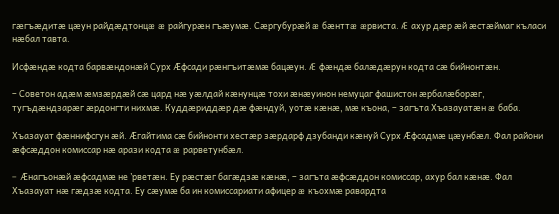гæгъæдитæ цæун райдæдтонцæ æ райгурæн гъæумæ. Сæргубурæй æ бæнттæ æрвиста. Æ ахур дæр æй æстæймаг къласи нæбал тавта.

Исфæндæ кодта барвæндонæй Сурх Æфсади рæнгъитæмæ бацæун. Æ фæндæ балæдæрун кодта сæ бийнонтæн.

– Советон адæм æмзæрдæй сæ цард нæ уæлдай кæнунцæ тохи æнæуинон немуцаг фашистон æрбалæборæг, тугъдæндзарæг æрдонгти нихмæ. Куддæриддæр дæ фæндуй, уотæ кæнæ, мæ къона, – загъта Хъазауатæн æ баба.

Хъазауат фæннифсгун æй. Æгайтима сæ бийнонти хестæр зæрдарф дзубанди кæнуй Сурх Æфсадмæ цæунбæл. Фал райони æфсæддон комиссар нæ арази кодта æ рарветунбæл.

– Æнагъонæй æфсадмæ не ’рветæн. Еу рæстæг багæдзæ кæнæ, – загъта æфсæддон комиссар, ахур бал кæнæ. Фал Хъазауат нæ гæдзæ кодта. Еу сæумæ ба ин комиссариати афицер æ къохмæ равардта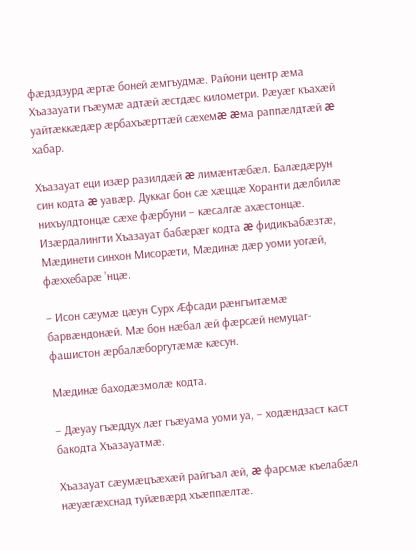фæдздзурд æртæ боней æмгъудмæ. Райони центр æма Хъазауати гъæумæ адтæй æстдæс километри. Рæуæг къахæй уайтæккæдæр æрбахъæрттæй сæхемæ æма раппæлдтæй æ хабар.

Хъазауат еци изæр разилдæй æ лимæнтæбæл. Балæдæрун син кодта æ уавæр. Дуккаг бон сæ хæццæ Хоранти дæлбилæ нихъулдтонцæ сæхе фæрбуни – кæсалгæ ахæстонцæ. Изæрдалингти Хъазауат бабæрæг кодта æ фидикъабæзтæ, Мæдинети синхон Мисорæти, Мæдинæ дæр уоми уогæй, фæххебарæ ’нцæ.

– Исон сæумæ цæун Сурх Æфсади рæнгъитæмæ барвæндонæй. Мæ бон нæбал æй фæрсæй немуцаг-фашистон æрбалæборгутæмæ кæсун.

Мæдинæ баходæзмолæ кодта.

– Дæуау гъæддух лæг гъæуама уоми уа, – ходæндзаст каст бакодта Хъазауатмæ.

Хъазауат сæумæцъæхæй райгъал æй, æ фарсмæ къелабæл нæуæгæхснад туйæвæрд хъæппæлтæ.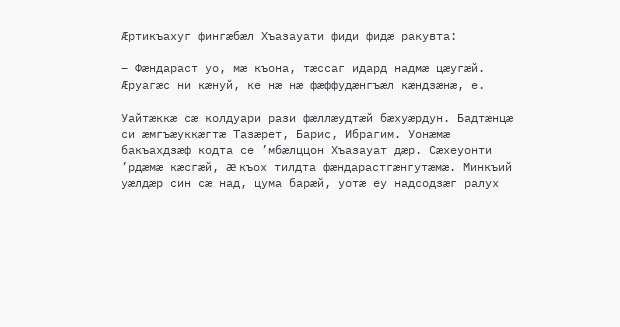Æртикъахуг фингæбæл Хъазауати фиди фидæ ракувта:

– Фæндараст уо, мæ къона, тæссаг идард надмæ цæугæй. Æруагæс ни кæнуй, ке нæ нæ фæффудæнгъæл кæндзæнæ, е.

Уайтæккæ сæ колдуари рази фæллæудтæй бæхуæрдун. Бадтæнцæ си æмгъæуккæгтæ Тазæрет, Барис, Ибрагим. Уонæмæ бакъахдзæф кодта се ’мбæлццон Хъазауат дæр. Сæхеуонти ’рдæмæ кæсгæй, æ къох тилдта фæндарастгæнгутæмæ. Минкъий уæлдæр син сæ над, цума барæй, уотæ еу надсодзæг ралух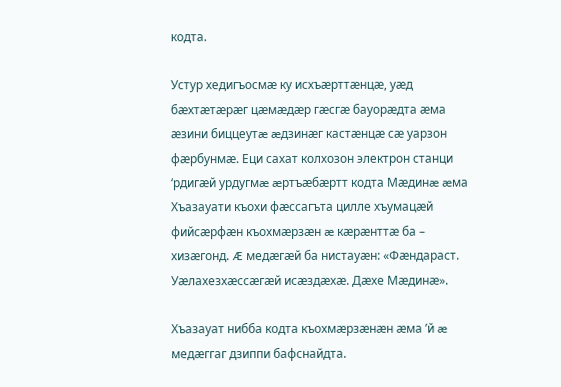кодта.

Устур хедигъосмæ ку исхъæрттæнцæ, уæд бæхтæтæрæг цæмæдæр гæсгæ бауорæдта æма æзини биццеутæ æдзинæг кастæнцæ сæ уарзон фæрбунмæ. Еци сахат колхозон электрон станци ‘рдигæй урдугмæ æртъæбæртт кодта Мæдинæ æма Хъазауати къохи фæссагъта цилле хъумацæй фийсæрфæн къохмæрзæн æ кæрæнттæ ба – хизæгонд. Æ медæгæй ба нистауæн: «Фæндараст. Уæлахезхæссæгæй исæздæхæ. Дæхе Мæдинæ».

Хъазауат нибба кодта къохмæрзæнæн æма ’й æ медæггаг дзиппи бафснайдта.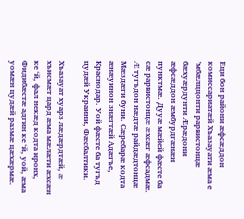Еци бон райони æфсæддон комиссариатæй Хъазауати æма е ’мбæлццонти рарвистонцæ бæхуæрдунти Æрæдони æфсæддон æмбурдгæнæн пунктмæ. Дууæ мæйей фæсте ба сæ рарвистонцæ æхсæг æфсадмæ. Æ тугъдон нæдтæ райдæдтонцæ Мæздæги буни. Сæребарæ кодта æнæуинон знæгтæй Адæгъе, Краснодар. Уой фæсте ба тугъд цудæй Украини, Фæсбалтики.

Хъазауат хуарз лæдæрдтæй, æ хъисмæт цард æма мæлæти æхсæн ке ‘й, фал некæд кодта иронх, Фидибæстæ адгин ке ‘й, уой, æма уомæн цудæй размæ цæхæрмæ.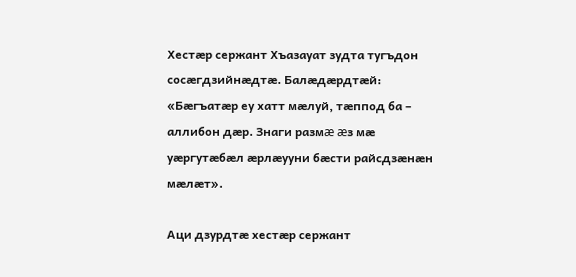Хестæр сержант Хъазауат зудта тугъдон сосæгдзийнæдтæ. Балæдæрдтæй: «Бæгъатæр еу хатт мæлуй, тæппод ба – аллибон дæр. Знаги размæ æз мæ уæргутæбæл æрлæууни бæсти райсдзæнæн мæлæт».

Аци дзурдтæ хестæр сержант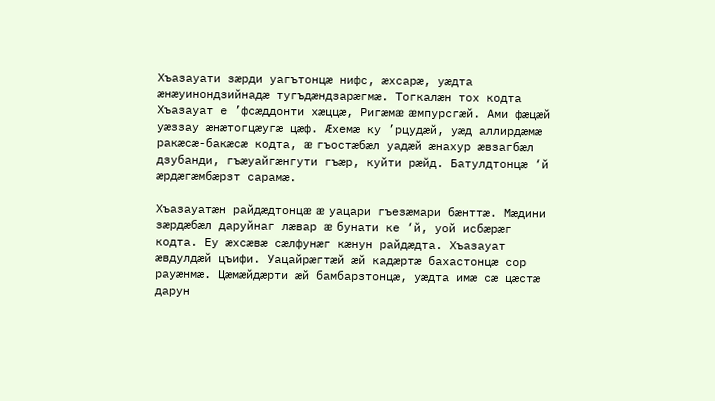Хъазауати зæрди уагътонцæ нифс, æхсарæ, уæдта æнæуинондзийнадæ тугъдæндзарæгмæ. Тогкалæн тох кодта Хъазауат е ’фсæддонти хæццæ, Ригæмæ æмпурсгæй. Ами фæцæй уæззау æнæтогцæугæ цæф. Æхемæ ку ’рцудæй, уæд аллирдæмæ ракæсæ-бакæсæ кодта, æ гъостæбæл уадæй æнахур æвзагбæл дзубанди, гъæуайгæнгути гъæр, куйти рæйд. Батулдтонцæ ‘й æрдæгæмбæрзт сарамæ.

Хъазауатæн райдæдтонцæ æ уацари гъезæмари бæнттæ. Мæдини зæрдæбæл даруйнаг лæвар æ бунати ке ‘й, уой исбæрæг кодта. Еу æхсæвæ сæлфунæг кæнун райдæдта. Хъазауат æвдулдæй цъифи. Уацайрæгтæй æй кадæртæ бахастонцæ сор рауæнмæ. Цæмæйдæрти æй бамбарзтонцæ, уæдта имæ сæ цæстæ дарун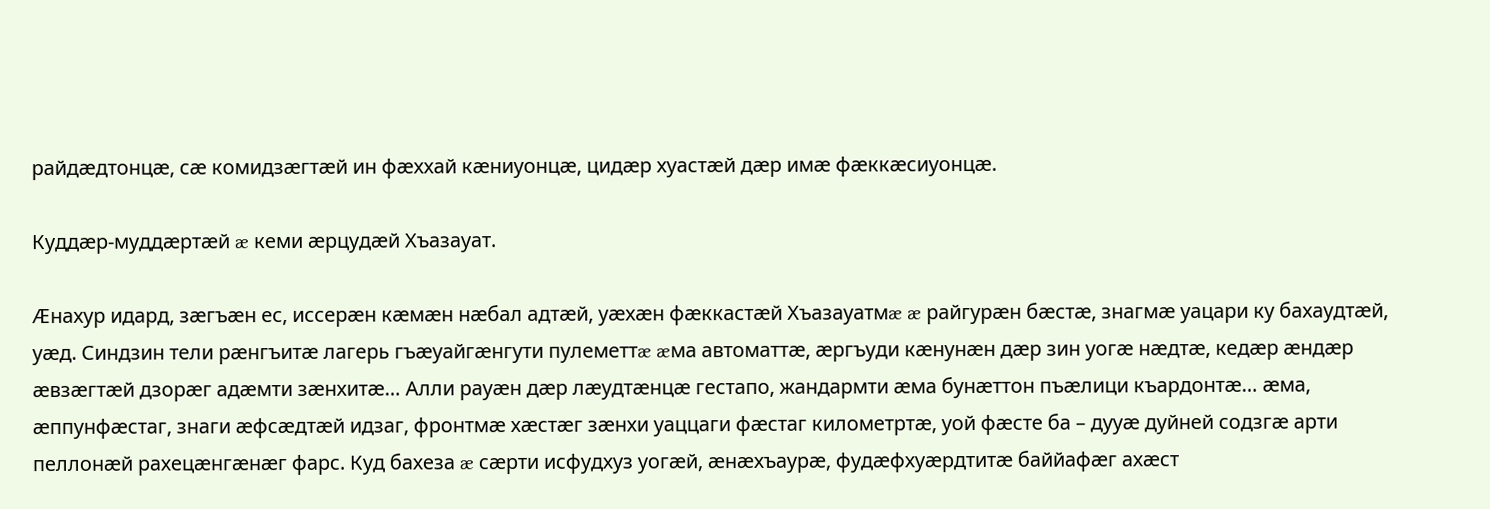райдæдтонцæ, сæ комидзæгтæй ин фæххай кæниуонцæ, цидæр хуастæй дæр имæ фæккæсиуонцæ.

Куддæр-муддæртæй æ кеми æрцудæй Хъазауат.

Æнахур идард, зæгъæн ес, иссерæн кæмæн нæбал адтæй, уæхæн фæккастæй Хъазауатмæ æ райгурæн бæстæ, знагмæ уацари ку бахаудтæй, уæд. Синдзин тели рæнгъитæ лагерь гъæуайгæнгути пулеметтæ æма автоматтæ, æргъуди кæнунæн дæр зин уогæ нæдтæ, кедæр æндæр æвзæгтæй дзорæг адæмти зæнхитæ… Алли рауæн дæр лæудтæнцæ гестапо, жандармти æма бунæттон пъæлици къардонтæ… æма, æппунфæстаг, знаги æфсæдтæй идзаг, фронтмæ хæстæг зæнхи уаццаги фæстаг километртæ, уой фæсте ба – дууæ дуйней содзгæ арти пеллонæй рахецæнгæнæг фарс. Куд бахеза æ сæрти исфудхуз уогæй, æнæхъаурæ, фудæфхуæрдтитæ баййафæг ахæст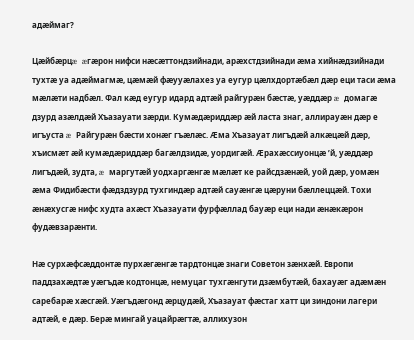адæймаг?

Цæйбæрцæ æгæрон нифси нæсæттондзийнади, арæхстдзийнади æма хийнæдзийнади тухтæ уа адæймагмæ, цæмæй фæууæлахез уа еугур цæлхдортæбæл дæр еци таси æма мæлæти надбæл. Фал кæд еугур идард адтæй райгурæн бæстæ, уæддæр æ домагæ дзурд азæлдæй Хъазауати зæрди. Кумæдæриддæр æй ласта знаг, аллирауæн дæр е игъуста æ Райгурæн бæсти хонæг гъæлæс. Æма Хъазауат лигъдæй алкæцæй дæр, хъисмæт æй кумæдæриддæр багæлдзидæ, уордигæй. Æрахæссиуонцæ ’й, уæддæр лигъдæй, зудта, æ маргутæй уодхаргæнгæ мæлæт ке райсдзæнæй, уой дæр, уомæн æма Фидибæсти фæдздзурд тухгиндæр адтæй сауæнгæ цæруни бæллеццæй. Тохи æнæхусгæ нифс худта ахæст Хъазауати фурфæллад бауæр еци нади æнæкæрон фудæвзарæнти.

Нæ сурхæфсæддонтæ пурхæгæнгæ тардтонцæ знаги Советон зæнхæй. Европи паддзахæдтæ уæгъдæ кодтонцæ, немуцаг тухгæнгути дзæмбутæй, бахауæг адæмæн саребарæ хæсгæй. Уæгъдæгонд æрцудæй, Хъазауат фæстаг хатт ци зиндони лагери адтæй, е дæр. Берæ мингай уацайрæгтæ, аллихузон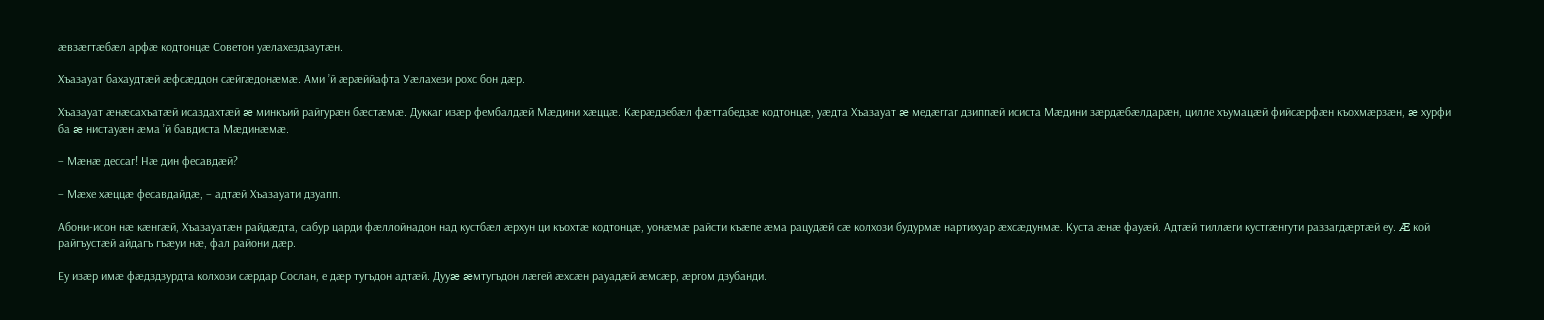æвзæгтæбæл арфæ кодтонцæ Советон уæлахездзаутæн.

Хъазауат бахаудтæй æфсæддон сæйгæдонæмæ. Ами ’й æрæййафта Уæлахези рохс бон дæр.

Хъазауат æнæсахъатæй исаздахтæй æ минкъий райгурæн бæстæмæ. Дуккаг изæр фембалдæй Мæдини хæццæ. Кæрæдзебæл фæттабедзæ кодтонцæ, уæдта Хъазауат æ медæггаг дзиппæй исиста Мæдини зæрдæбæлдарæн, цилле хъумацæй фийсæрфæн къохмæрзæн, æ хурфи ба æ нистауæн æма ’й бавдиста Мæдинæмæ.

– Мæнæ дессаг! Нæ дин фесавдæй?

– Мæхе хæццæ фесавдайдæ, – адтæй Хъазауати дзуапп.

Абони-исон нæ кæнгæй, Хъазауатæн райдæдта, сабур царди фæллойнадон над кустбæл æрхун ци къохтæ кодтонцæ, уонæмæ райсти къæпе æма рацудæй сæ колхози будурмæ нартихуар æхсæдунмæ. Куста æнæ фауæй. Адтæй тиллæги кустгæнгути раззагдæртæй еу. Æ кой райгъустæй айдагъ гъæуи нæ, фал райони дæр.

Еу изæр имæ фæдздзурдта колхози сæрдар Сослан, е дæр тугъдон адтæй. Дууæ æмтугъдон лæгей æхсæн рауадæй æмсæр, æргом дзубанди.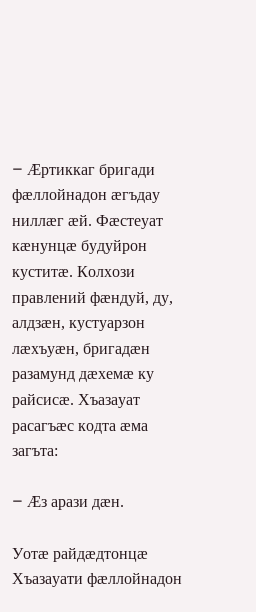– Æртиккаг бригади фæллойнадон æгъдау ниллæг æй. Фæстеуат кæнунцæ будуйрон куститæ. Колхози правлений фæндуй, ду, алдзæн, кустуарзон лæхъуæн, бригадæн разамунд дæхемæ ку райсисæ. Хъазауат расагъæс кодта æма загъта:

– Æз арази дæн.

Уотæ райдæдтонцæ Хъазауати фæллойнадон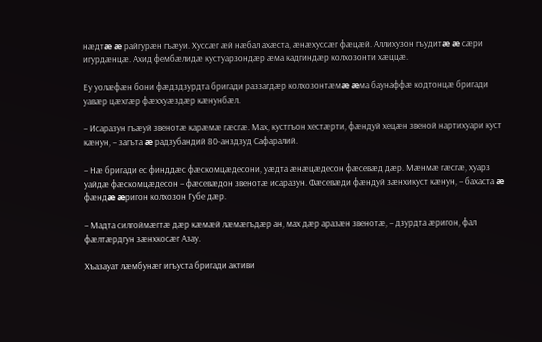нæдтæ æ райгурæн гъæуи. Хуссæг æй нæбал ахæста, æнæхуссæг фæцæй. Аллихузон гъудитæ æ сæри игурдæнцæ. Ахид фембæлидæ кустуарзондæр æма кадгиндæр колхозонти хæццæ.

Еу уолæфæн бони фæдздзурдта бригади раззагдæр колхозонтæмæ æма баунаффæ кодтонцæ бригади уавæр цæхгæр фæххуæздæр кæнунбæл.

– Исаразун гъæуй звенотæ карæмæ гæсгæ. Мах, кустгъон хестæрти, фæндуй хецæн звеной нартихуари куст кæнун, – загъта æ радзубандий 80-анздзуд Сафаралий.

– Нæ бригади ес финддæс фæскомцæдесони, уæдта æнæцæдесон фæсевæд дæр. Мæнмæ гæсгæ, хуарз уайдæ фæскомцæдесон – фæсевæдон звенотæ исаразун. Фæсевæди фæндуй зæнхикуст кæнун, – бахаста æ фæндæ æригон колхозон Губе дæр.

– Мадта силгоймæгтæ дæр кæмæй лæмæгъдæр ан, мах дæр аразæн звенотæ, – дзурдта æригон, фал фæлтæрдгун зæнхкосæг Азау.

Хъазауат лæмбунæг игъуста бригади активи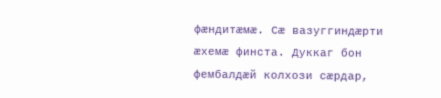фæндитæмæ. Сæ вазуггиндæрти æхемæ финста. Дуккаг бон фембалдæй колхози сæрдар,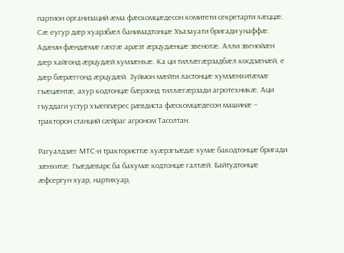партион организаций æма фæскомцæдесон комитети секретарти хæццæ. Сæ еугур дæр хуарзбæл банимадтонцæ Хъазауати бригади унаффæ. Адæми фæндæмæ гæсгæ арæзт æрцудæнцæ звенотæ. Алли звенойæн дæр хайгонд æрцудæй хумзæнхæ. Ка ци тиллæгæрзадбæл косдзæнæй, е дæр бæрæггонд æрцудæй. Зуймон мæйти ластонцæ хумзæнхитæмæ гъæцæнтæ, ахур кодтонцæ бæрзонд тиллæгæрзади агротехникæ. Аци гъуддаги устур хъæппæрес рæвдиста фæскомцæдесон машинæ – тракторон станций сæйраг агроном Тасолтан.

Рагуалдзæг МТС-и трактористтæ хуæрзгъæдæ хумæ бакодтонцæ бригади зæнхитæ. Гъæдæварс ба бахумæ кодтонцæ галтæй. Байтудтонцæ æфсергун хуар, нартихуар,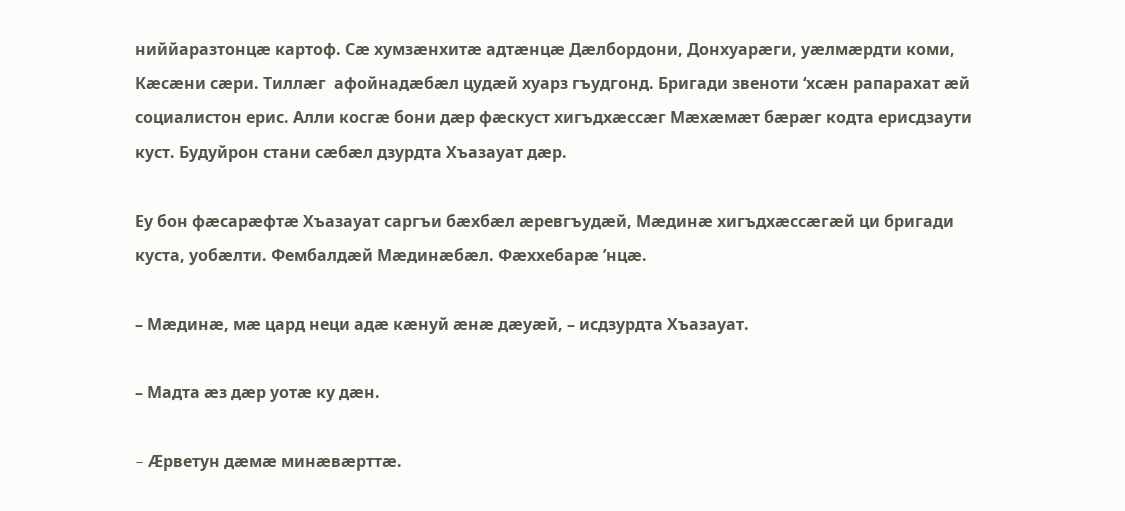ниййаразтонцæ картоф. Сæ хумзæнхитæ адтæнцæ Дæлбордони, Донхуарæги, уæлмæрдти коми, Кæсæни сæри. Тиллæг  афойнадæбæл цудæй хуарз гъудгонд. Бригади звеноти ‘хсæн рапарахат æй социалистон ерис. Алли косгæ бони дæр фæскуст хигъдхæссæг Мæхæмæт бæрæг кодта ерисдзаути куст. Будуйрон стани сæбæл дзурдта Хъазауат дæр.

Еу бон фæсарæфтæ Хъазауат саргъи бæхбæл æревгъудæй, Мæдинæ хигъдхæссæгæй ци бригади куста, уобæлти. Фембалдæй Мæдинæбæл. Фæххебарæ ’нцæ.

– Мæдинæ, мæ цард неци адæ кæнуй æнæ дæуæй, – исдзурдта Хъазауат.

– Мадта æз дæр уотæ ку дæн.

– Æрветун дæмæ минæвæрттæ.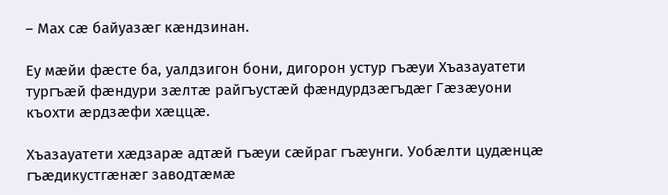– Мах сæ байуазæг кæндзинан.

Еу мæйи фæсте ба, уалдзигон бони, дигорон устур гъæуи Хъазауатети тургъæй фæндури зæлтæ райгъустæй фæндурдзæгъдæг Гæзæуони къохти æрдзæфи хæццæ.

Хъазауатети хæдзарæ адтæй гъæуи сæйраг гъæунги. Уобæлти цудæнцæ гъæдикустгæнæг заводтæмæ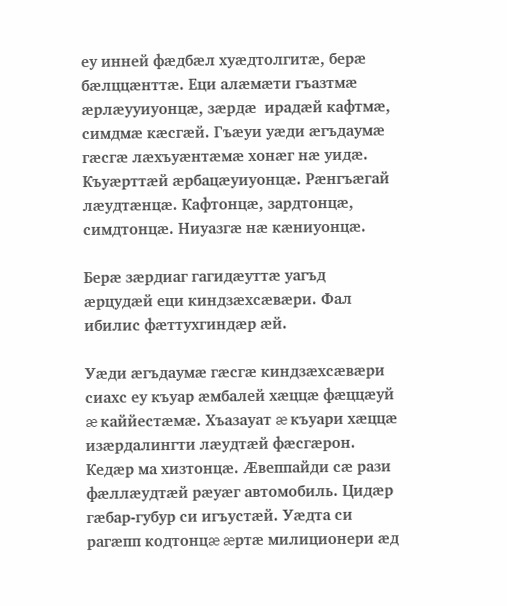еу инней фæдбæл хуæдтолгитæ, берæ бæлццæнттæ. Еци алæмæти гъазтмæ æрлæууиуонцæ, зæрдæ  ирадæй кафтмæ, симдмæ кæсгæй. Гъæуи уæди æгъдаумæ гæсгæ лæхъуæнтæмæ хонæг нæ уидæ. Къуæрттæй æрбацæуиуонцæ. Рæнгъæгай лæудтæнцæ. Кафтонцæ, зардтонцæ, симдтонцæ. Ниуазгæ нæ кæниуонцæ.

Берæ зæрдиаг гагидæуттæ уагъд æрцудæй еци киндзæхсæвæри. Фал ибилис фæттухгиндæр æй.

Уæди æгъдаумæ гæсгæ киндзæхсæвæри сиахс еу къуар æмбалей хæццæ фæццæуй æ каййестæмæ. Хъазауат æ къуари хæццæ изæрдалингти лæудтæй фæсгæрон. Кедæр ма хизтонцæ. Æвеппайди сæ рази фæллæудтæй рæуæг автомобиль. Цидæр гæбар-губур си игъустæй. Уæдта си рагæпп кодтонцæ æртæ милиционери æд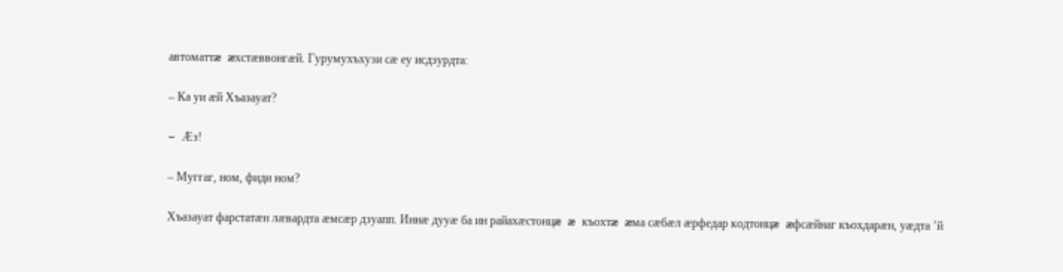автоматтæ æхстæввонгæй. Гурумухъхузи сæ еу исдзурдта:

– Ка уи æй Хъазауат?

– Æз!

– Муггаг, ном, фиди ном?

Хъазауат фарстатæн лæвардта æмсæр дзуапп. Иннæ дууæ ба ин райахæстонцæ æ къохтæ æма сæбæл æрфедар кодтонцæ æфсæйнаг къохдарæн, уæдта ’й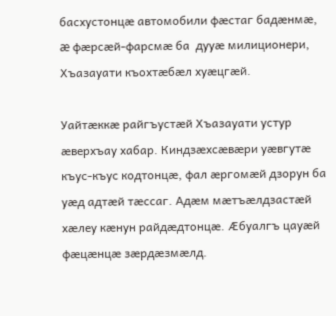басхустонцæ автомобили фæстаг бадæнмæ, æ фæрсæй-фарсмæ ба  дууæ милиционери, Хъазауати къохтæбæл хуæцгæй.

Уайтæккæ райгъустæй Хъазауати устур æверхъау хабар. Киндзæхсæвæри уæвгутæ къус-къус кодтонцæ, фал æргомæй дзорун ба уæд адтæй тæссаг. Адæм мæтъæлдзастæй хæлеу кæнун райдæдтонцæ. Æбуалгъ цауæй фæцæнцæ зæрдæзмæлд.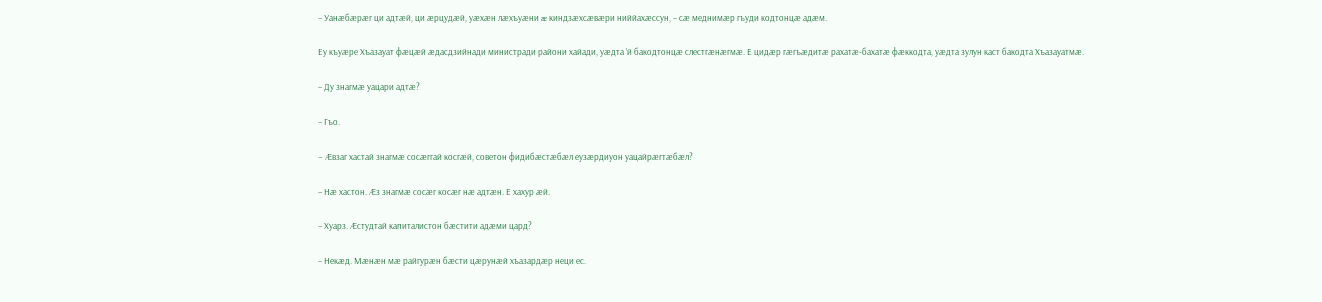– Уанæбæрæг ци адтæй, ци æрцудæй, уæхæн лæхъуæни æ киндзæхсæвæри ниййахæссун, – сæ меднимæр гъуди кодтонцæ адæм.

Еу къуæре Хъазауат фæцæй æдасдзийнади министради райони хайади, уæдта ’й бакодтонцæ слестгæнæгмæ. Е цидæр гæгъæдитæ рахатæ-бахатæ фæккодта, уæдта зулун каст бакодта Хъазауатмæ.

– Ду знагмæ уацари адтæ?

– Гъо.

– Æвзаг хастай знагмæ сосæггай косгæй, советон фидибæстæбæл еузæрдиуон уацайрæгтæбæл?

– Нæ хастон. Æз знагмæ сосæг косæг нæ адтæн. Е хахур æй.

– Хуарз. Æстудтай капиталистон бæстити адæми цард?

– Некæд. Мæнæн мæ райгурæн бæсти цæрунæй хъазардæр неци ес.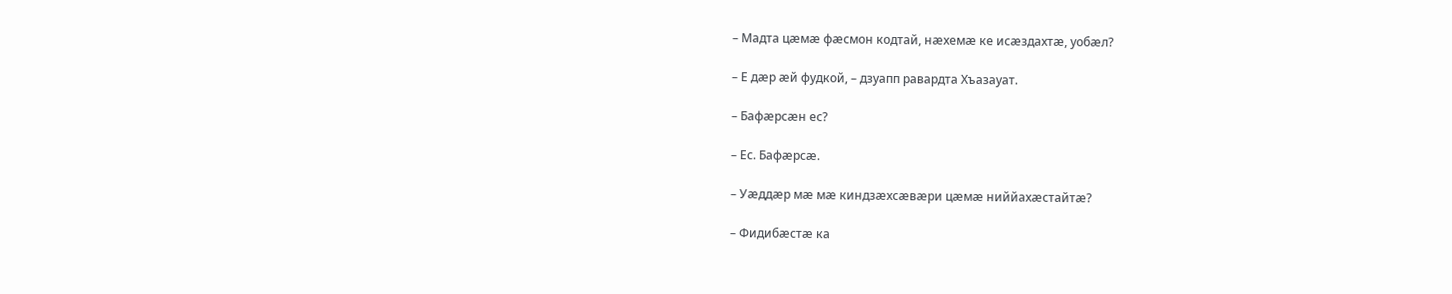– Мадта цæмæ фæсмон кодтай, нæхемæ ке исæздахтæ, уобæл?

– Е дæр æй фудкой, – дзуапп равардта Хъазауат.

– Бафæрсæн ес?

– Ес. Бафæрсæ.

– Уæддæр мæ мæ киндзæхсæвæри цæмæ ниййахæстайтæ?

– Фидибæстæ ка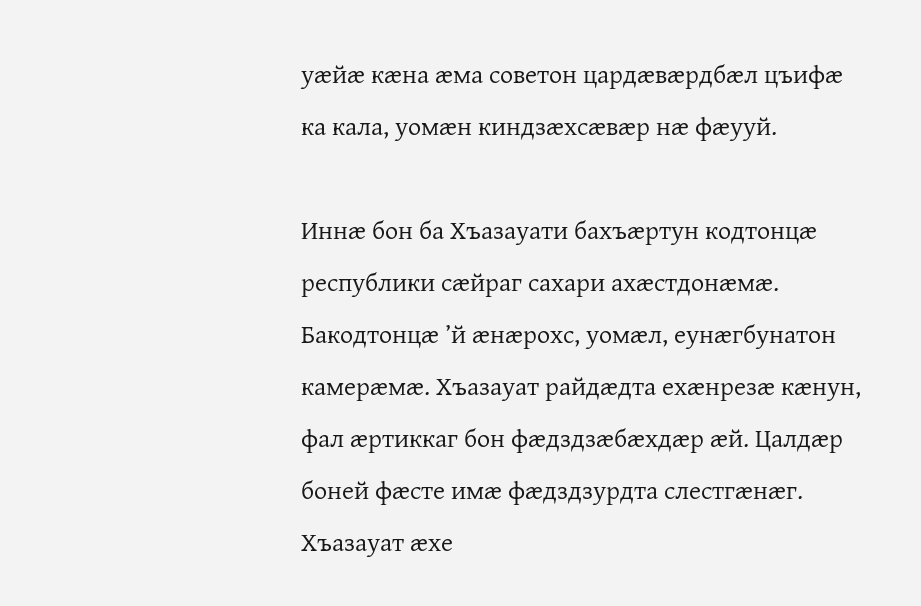уæйæ кæна æма советон цардæвæрдбæл цъифæ ка кала, уомæн киндзæхсæвæр нæ фæууй.

Иннæ бон ба Хъазауати бахъæртун кодтонцæ республики сæйраг сахари ахæстдонæмæ. Бакодтонцæ ’й æнæрохс, уомæл, еунæгбунатон камерæмæ. Хъазауат райдæдта ехæнрезæ кæнун, фал æртиккаг бон фæдздзæбæхдæр æй. Цалдæр боней фæсте имæ фæдздзурдта слестгæнæг. Хъазауат æхе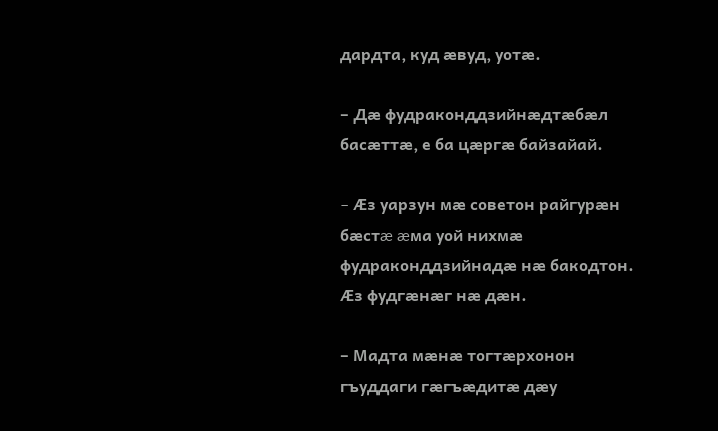дардта, куд æвуд, уотæ.

– Дæ фудраконддзийнæдтæбæл басæттæ, е ба цæргæ байзайай.

– Æз уарзун мæ советон райгурæн бæстæ æма уой нихмæ фудраконддзийнадæ нæ бакодтон. Æз фудгæнæг нæ дæн.

– Мадта мæнæ тогтæрхонон гъуддаги гæгъæдитæ дæу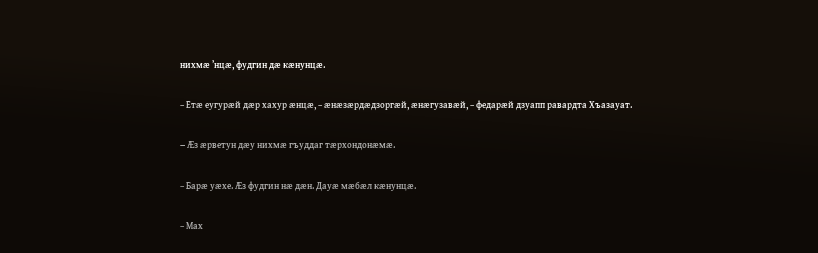нихмæ ’нцæ, фудгин дæ кæнунцæ.

– Етæ еугурæй дæр хахур æнцæ, – æнæзæрдæдзоргæй, æнæгузавæй, – федарæй дзуапп равардта Хъазауат.

– Æз æрветун дæу нихмæ гъуддаг тæрхондонæмæ.

– Барæ уæхе. Æз фудгин нæ дæн. Дауæ мæбæл кæнунцæ.

– Мах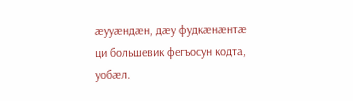æууæндæн, дæу фудкæнæнтæ ци большевик фегъосун кодта, уобæл.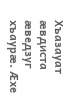Хъазауат æвдиста æведзуг хъаурæ. Æхе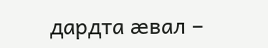дардта æвал –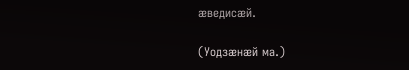æведисæй.

(Уодзæнæй ма.)